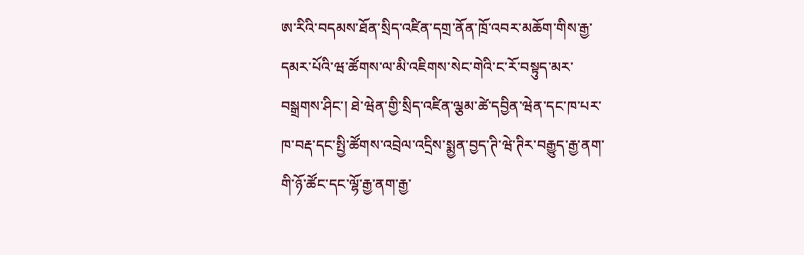ཨ་རིའི་བདམས་ཐོན་སྲིད་འཛིན་དགྲ་ནོན་ཁྲོ་འབར་མཆོག་གིས་རྒྱ་དམར་པོའི་ཝ་ཚོགས་ལ་མི་འཇིགས་སེང་གེའི་ང་རོ་བསྟུད་མར་བསྒྲགས་ཤིང་། ཐེ་ཝེན་གྱི་སྲིད་འཛིན་ལྕམ་ཚེ་དབྱིན་ཝེན་དང་ཁ་པར་ཁ་བརྡ་དང་སྤྱི་ཚོགས་འབྲེལ་འདྲིས་སྨྱན་བྱད་ཊི་ཝེ་ཊིར་བརྒྱུད་རྒྱ་ནག་གི་ཉོ་ཚོང་དང་ལྷོ་རྒྱ་ནག་རྒྱ་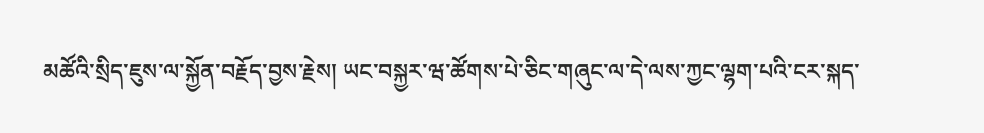མཚོའི་སྲིད་ཇུས་ལ་སྐྱོན་བརྗོད་བྱས་རྗེས། ཡང་བསྐྱར་ཝ་ཚོགས་པེ་ཅིང་གཞུང་ལ་དེ་ལས་ཀྱང་ལྷག་པའི་ངར་སྐད་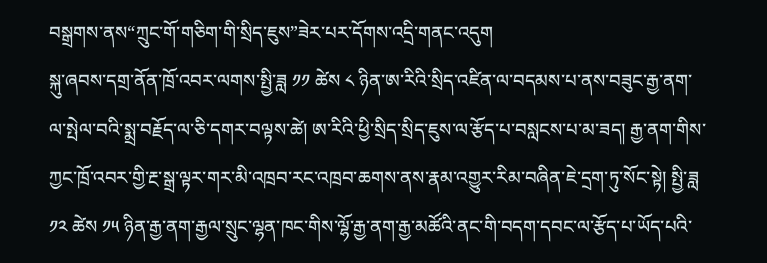བསྒྲགས་ནས“ཀྲུང་གོ་གཅིག་གི་སྲིད་ཇུས”ཟེར་པར་དོགས་འདྲི་གནང་འདུག
སྐུ་ཞབས་དགྲ་ནོན་ཁྲོ་འབར་ལགས་སྤྱི་ཟླ ༡༡ ཚེས ༨ ཉིན་ཨ་རིའི་སྲིད་འཛིན་ལ་བདམས་པ་ནས་བཟུང་རྒྱ་ནག་ལ་སྤེལ་བའི་སྨྲ་བརྗོད་ལ་ཅི་དགར་བལྟས་ཚེ། ཨ་རིའི་ཕྱི་སྲིད་སྲིད་ཇུས་ལ་རྩོད་པ་བསླངས་པ་མ་ཟད། རྒྱ་ནག་གིས་ཀྱང་ཁྲོ་འབར་གྱི་རྔ་སྒྲ་ལྟར་གར་མི་འཁྲབ་རང་འཁྲབ་ཆགས་ནས་རྣམ་འགྱུར་རིམ་བཞིན་ཇེ་དྲག་ཏུ་སོང་སྟེ། སྤྱི་ཟླ ༡༢ ཚེས ༡༥ ཉིན་རྒྱ་ནག་རྒྱལ་སྲུང་ལྷན་ཁང་གིས་ལྷོ་རྒྱ་ནག་རྒྱ་མཚོའི་ནང་གི་བདག་དབང་ལ་རྩོད་པ་ཡོད་པའི་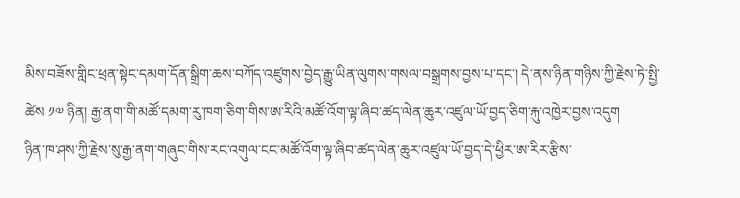མིས་བཟོས་གླིང་ཕྲན་སྟེང་དམག་དོན་སྒྲིག་ཆས་བཀོད་འཛུགས་བྱེད་རྒྱུ་ཡིན་ལུགས་གསལ་བསྒྲགས་བྱས་པ་དང་། དེ་ནས་ཉིན་གཉིས་ཀྱི་རྗེས་ཏེ་སྤྱི་ཚེས ༡༧ ཉིན། རྒྱ་ནག་གི་མཚོ་དམག་རུ་ཁག་ཅིག་གིས་ཨ་རིའི་མཚོ་འོག་ལྟ་ཞིབ་ཚད་ལེན་ཆུར་འཛུལ་ཡོ་བྱད་ཅིག་རྐུ་འཁྱེར་བྱས་འདུག
ཉིན་ཁ་ཤས་ཀྱི་རྗེས་སུ་རྒྱ་ནག་གཞུང་གིས་རང་འགུལ་ངང་མཚོ་འོག་ལྟ་ཞིབ་ཚད་ལེན་ཆུར་འཛུལ་ཡོ་བྱད་དེ་ཕྱིར་ཨ་རིར་རྩིས་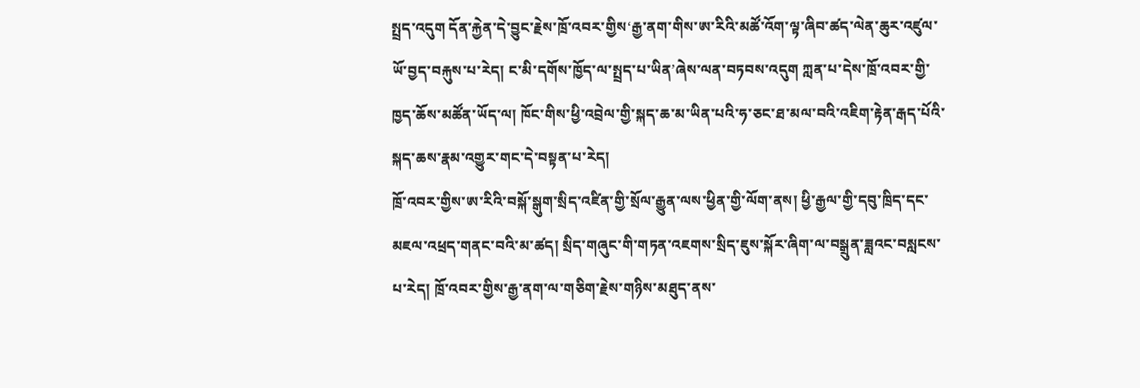སྤྲད་འདུག དོན་རྐྱེན་དེ་བྱུང་རྗེས་ཁྲོ་འབར་གྱིས‘རྒྱ་ནག་གིས་ཨ་རིའི་མཚོ་འོག་ལྟ་ཞིབ་ཚད་ལེན་ཆུར་འཛུལ་ཡོ་བྱད་བརྐུས་པ་རེད། ང་མི་དགོས་ཁྱོད་ལ་སྤྲད་པ་ཡིན’ཞེས་ལན་བཏབས་འདུག ཀླན་པ་དེས་ཁྲོ་འབར་གྱི་ཁྱད་ཆོས་མཚོན་ཡོད་ལ། ཁོང་གིས་ཕྱི་འབྲེལ་གྱི་སྐད་ཆ་མ་ཡིན་པའི་ཧ་ཅང་ཐ་མལ་བའི་འཇིག་རྟེན་རྒད་པོའི་སྐད་ཆས་རྣམ་འགྱུར་གང་དེ་བསྟན་པ་རེད།
ཁྲོ་འབར་གྱིས་ཨ་རིའི་བསྐོ་སྒུག་སྲིད་འཛིན་གྱི་སྲོལ་རྒྱུན་ལས་ཕྱིན་གྱི་ལོག་ནས། ཕྱི་རྒྱལ་གྱི་དབུ་ཁྲིད་དང་མཇལ་འཕྲད་གནང་བའི་མ་ཚད། སྲིད་གཞུང་གི་གཏན་འཇགས་སྲིད་ཇུས་སྐོར་ཞིག་ལ་བསྒྲུན་ཟླའང་བསླངས་པ་རེད། ཁྲོ་འབར་གྱིས་རྒྱ་ནག་ལ་གཅིག་རྗེས་གཉིས་མཐུད་ནས་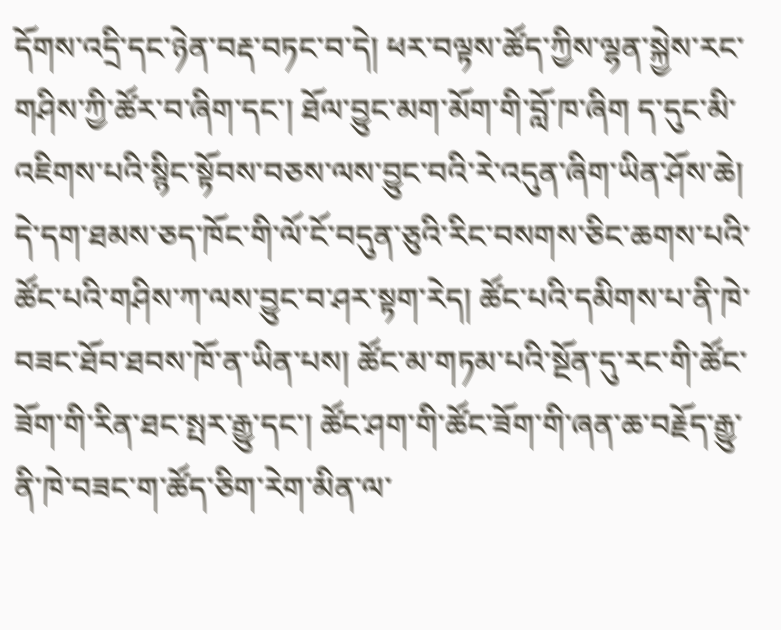དོགས་འདྲི་དང་ཉེན་བརྡ་བཏང་བ་དེ། ཕར་བལྟས་ཚོད་ཀྱིས་ལྷན་སྐྱེས་རང་གཤིས་ཀྱི་ཚོར་བ་ཞིག་དང་། ཐོལ་བྱུང་མག་མོག་གི་བློ་ཁ་ཞིག ད་དུང་མི་འཇིགས་པའི་སྙིང་སྟོབས་བཅས་ལས་བྱུང་བའི་རེ་འདུན་ཞིག་ཡིན་ཤོས་ཆེ།
དེ་དག་ཐམས་ཅད་ཁོང་གི་ལོ་ངོ་བདུན་ཅུའི་རིང་བསགས་ཅིང་ཆགས་པའི་ཚོང་པའི་གཤིས་ཀ་ལས་བྱུང་བ་ཤར་སྟག་རེད། ཚོང་པའི་དམིགས་པ་ནི་ཁེ་བཟང་ཐོབ་ཐབས་ཁོ་ན་ཡིན་པས། ཚོང་མ་གཏམ་པའི་སྔོན་དུ་རང་གི་ཚོང་ཟོག་གི་རིན་ཐང་སྤར་རྒྱུ་དང་། ཚོང་ཤག་གི་ཚོང་ཟོག་གི་ཞན་ཆ་བརྗོད་རྒྱུ་ནི་ཁེ་བཟང་ག་ཚོད་ཅིག་རེག་མིན་ལ་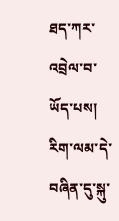ཐད་ཀར་འབྲེལ་བ་ཡོད་པས། རིག་ལམ་དེ་བཞིན་དུ་སྐུ་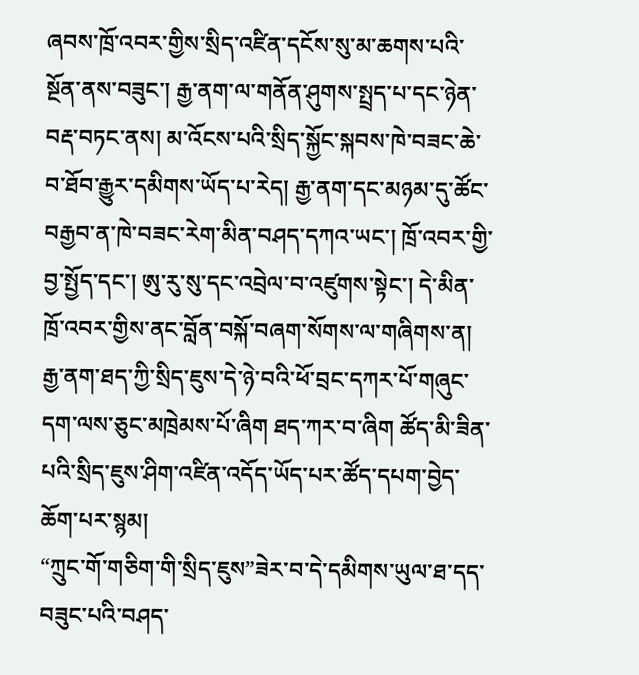ཞབས་ཁྲོ་འབར་གྱིས་སྲིད་འཛིན་དངོས་སུ་མ་ཆགས་པའི་སྔོན་ནས་བཟུང་། རྒྱ་ནག་ལ་གནོན་ཤུགས་སྤྲད་པ་དང་ཉེན་བརྡ་བཏང་ནས། མ་འོངས་པའི་སྲིད་སྐྱོང་སྐབས་ཁེ་བཟང་ཆེ་བ་ཐོབ་རྒྱུར་དམིགས་ཡོད་པ་རེད། རྒྱ་ནག་དང་མཉམ་དུ་ཚོང་བརྒྱབ་ན་ཁེ་བཟང་རེག་མིན་བཤད་དཀའ་ཡང་། ཁྲོ་འབར་གྱི་བྱ་སྤྱོད་དང་། ཨུ་རུ་སུ་དང་འབྲེལ་བ་འཛུགས་སྟེང་། དེ་མིན་ཁྲོ་འབར་གྱིས་ནང་བློན་བསྐོ་བཞག་སོགས་ལ་གཞིགས་ན། རྒྱ་ནག་ཐད་ཀྱི་སྲིད་ཇུས་དེ་ཉེ་བའི་ཕོ་བྲང་དཀར་པོ་གཞུང་དག་ལས་ཅུང་མཁྲེམས་པོ་ཞིག ཐད་ཀར་བ་ཞིག ཚོད་མི་ཟིན་པའི་སྲིད་ཇུས་ཤིག་འཛིན་འདོད་ཡོད་པར་ཚོད་དཔག་བྱེད་ཆོག་པར་སྙམ།
“ཀྲུང་གོ་གཅིག་གི་སྲིད་ཇུས”ཟེར་བ་དེ་དམིགས་ཡུལ་ཐ་དད་བཟུང་པའི་བཤད་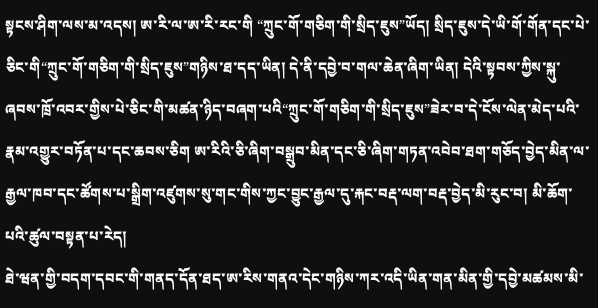སྟངས་ཤིག་ལས་མ་འདས། ཨ་རི་ལ་ཨ་རི་རང་གི “ཀྲུང་གོ་གཅིག་གི་སྲིད་ཇུས”ཡོད། སྲིད་ཇུས་དེ་ཡི་གོ་གོན་དང་པེ་ཅིང་གི“ཀྲུང་གོ་གཅིག་གི་སྲིད་ཇུས”གཉིས་ཐ་དད་ཡིན། དེ་ནི་དབྱེ་བ་གལ་ཆེན་ཞིག་ཡིན། དེའི་སྟབས་ཀྱིས་སྐུ་ཞབས་ཁྲོ་འབར་གྱིས་པེ་ཅིང་གི་མཚན་ཉིད་བཞག་པའི“ཀྲུང་གོ་གཅིག་གི་སྲིད་ཇུས”ཟེར་བ་དེ་ངོས་ལེན་མེད་པའི་རྣམ་འགྱུར་བཏོན་པ་དང་ཆབས་ཅིག ཨ་རིའི་ཅི་ཞིག་བསྒྲུབ་མིན་དང་ཅི་ཞིག་གཏན་འབེབ་ཐག་གཅོད་བྱེད་མིན་ལ་རྒྱལ་ཁབ་དང་ཚོགས་པ་སྒྲིག་འཛུགས་སུ་གང་གིས་ཀྱང་བྱུང་རྒྱལ་དུ་རྐང་བརྡ་ལག་བརྡ་བྱེད་མི་རུང་བ། མི་ཆོག་པའི་ཚུལ་བསྟན་པ་རེད།
ཐེ་ཝན་གྱི་བདག་དབང་གི་གནད་དོན་ཐད་ཨ་རིས་གནའ་དེང་གཉིས་ཀར་འདི་ཡིན་གན་མིན་གྱི་དབྱེ་མཚམས་མི་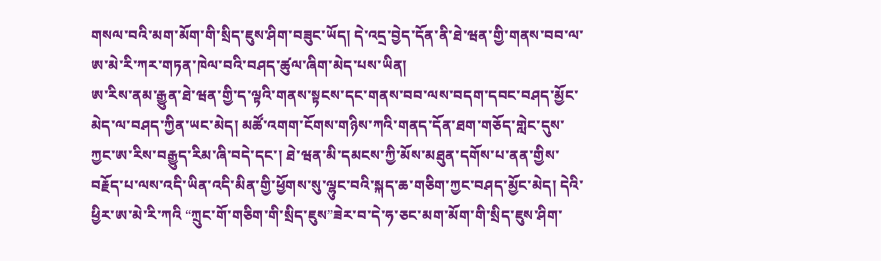གསལ་བའི་མག་མོག་གི་སྲིད་ཇུས་ཤིག་བཟུང་ཡོད། དེ་འདྲ་བྱེད་དོན་ནི་ཐེ་ཝན་གྱི་གནས་བབ་ལ་ཨ་མེ་རི་ཀར་གཏན་ཁེལ་བའི་བཤད་ཚུལ་ཞིག་མེད་པས་ཡིན།
ཨ་རིས་ནམ་རྒྱུན་ཐེ་ཝན་གྱི་ད་ལྟའི་གནས་སྟངས་དང་གནས་བབ་ལས་བདག་དབང་བཤད་མྱོང་མེད་ལ་བཤད་ཀྱིན་ཡང་མེད། མཚོ་འགག་ངོགས་གཉིས་ཀའི་གནད་དོན་ཐག་གཅོད་གླེང་དུས་ཀྱང་ཨ་རིས་བརྒྱུད་རིམ་ཞི་བདེ་དང་། ཐེ་ཝན་མི་དམངས་ཀྱི་མོས་མཐུན་དགོས་པ་ནན་གྱིས་བརྗོད་པ་ལས་འདི་ཡིན་འདི་མིན་གྱི་ཕྱོགས་སུ་ལྷུང་བའི་སྐད་ཆ་གཅིག་ཀྱང་བཤད་མྱོང་མེད། དེའི་ཕྱིར་ཨ་མེ་རི་ཀའི “ཀྲུང་གོ་གཅིག་གི་སྲིད་ཇུས”ཟེར་བ་དེ་ཧ་ཅང་མག་མོག་གི་སྲིད་ཇུས་ཤིག་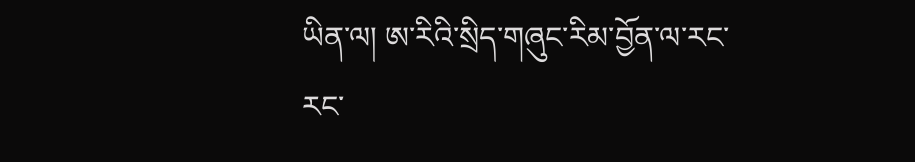ཡིན་ལ། ཨ་རིའི་སྲིད་གཞུང་རིམ་བྱོན་ལ་རང་རང་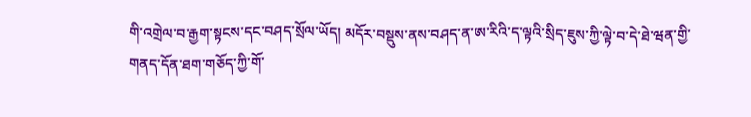གི་འགྲེལ་བ་རྒྱག་སྟངས་དང་བཤད་སྲོལ་ཡོད། མདོར་བསྡུས་ནས་བཤད་ན་ཨ་རིའི་ད་ལྟའི་སྲིད་ཇུས་ཀྱི་ལྟེ་བ་དེ་ཐེ་ཝན་གྱི་གནད་དོན་ཐག་གཅོད་ཀྱི་གོ་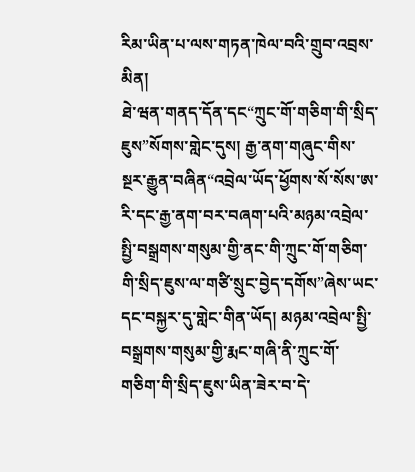རིམ་ཡིན་པ་ལས་གཏན་ཁེལ་བའི་གྲུབ་འབྲས་མིན།
ཐེ་ཝན་གནད་དོན་དང“ཀྲུང་གོ་གཅིག་གི་སྲིད་ཇུས”སོགས་གླེང་དུས། རྒྱ་ནག་གཞུང་གིས་སྔར་རྒྱུན་བཞིན“འབྲེལ་ཡོད་ཕྱོགས་སོ་སོས་ཨ་རི་དང་རྒྱ་ནག་བར་བཞག་པའི་མཉམ་འབྲེལ་སྤྱི་བསྒྲགས་གསུམ་གྱི་ནང་གི་ཀྲུང་གོ་གཅིག་གི་སྲིད་ཇུས་ལ་གཙི་སྲུང་བྱེད་དགོས”ཞེས་ཡང་དང་བསྐྱར་དུ་གླེང་གིན་ཡོད། མཉམ་འབྲེལ་སྤྱི་བསྒྲགས་གསུམ་གྱི་རྨང་གཞི་ནི་ཀྲུང་གོ་གཅིག་གི་སྲིད་ཇུས་ཡིན་ཟེར་བ་དེ་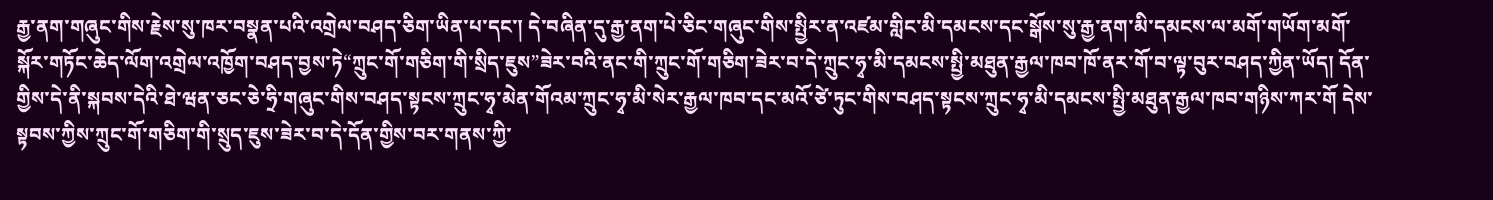རྒྱ་ནག་གཞུང་གིས་རྗེས་སུ་ཁར་བསྣན་པའི་འགྲེལ་བཤད་ཅིག་ཡིན་པ་དང་། དེ་བཞིན་དུ་རྒྱ་ནག་པེ་ཅིང་གཞུང་གིས་སྤྱིར་ན་འཛམ་གླིང་མི་དམངས་དང་སྒོས་སུ་རྒྱ་ནག་མི་དམངས་ལ་མགོ་གཡོག་མགོ་སྐོར་གཏོང་ཆེད་ལོག་འགྲེལ་འཁྱོག་བཤད་བྱས་ཏེ“ཀྲུང་གོ་གཅིག་གི་སྲིད་ཇུས”ཟེར་བའི་ནང་གི་ཀྲུང་གོ་གཅིག་ཟེར་བ་དེ་ཀྲུང་ཧྭ་མི་དམངས་སྤྱི་མཐུན་རྒྱལ་ཁབ་ཁོ་ནར་གོ་བ་ལྟ་བུར་བཤད་ཀྱིན་ཡོད། དོན་གྱིས་དེ་ནི་སྐབས་དེའི་ཐེ་ཝན་ཅང་ཅེ་ཧྲི་གཞུང་གིས་བཤད་སྟངས་ཀྲུང་ཧྭ་མེན་གོའམ་ཀྲུང་ཧྭ་མི་སེར་རྒྱལ་ཁབ་དང་མའོ་ཙེ་ཏུང་གིས་བཤད་སྟངས་ཀྲུང་ཧྭ་མི་དམངས་སྤྱི་མཐུན་རྒྱལ་ཁབ་གཉིས་ཀར་གོ དེས་སྟབས་ཀྱིས་ཀྲུང་གོ་གཅིག་གི་སྲུད་ཇུས་ཟེར་བ་དེ་དོན་གྱིས་བར་གནས་ཀྱི་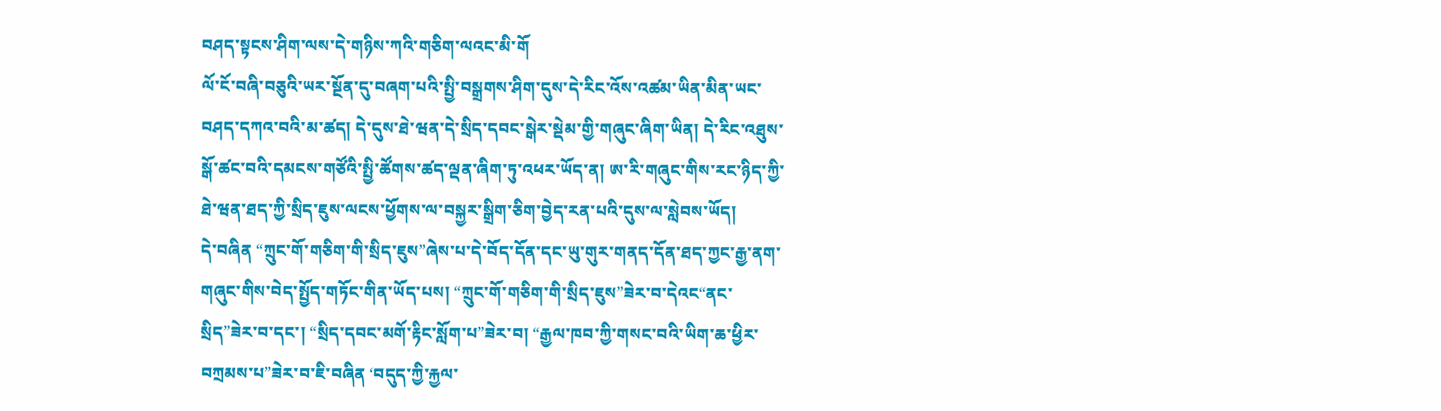བཤད་སྟངས་ཤིག་ལས་དེ་གཉིས་ཀའི་གཅིག་ལའང་མི་གོ
ལོ་ངོ་བཞི་བཅུའི་ཡར་སྔོན་དུ་བཞག་པའི་སྤྱི་བསྒྲགས་ཤིག་དུས་དེ་རིང་འོས་འཚམ་ཡིན་མིན་ཡང་བཤད་དཀའ་བའི་མ་ཚད། དེ་དུས་ཐེ་ཝན་དེ་སྲིད་དབང་སྒེར་སྡེམ་གྱི་གཞུང་ཞིག་ཡིན། དེ་རིང་འཐུས་སྒོ་ཚང་བའི་དམངས་གཙོའི་སྤྱི་ཚོགས་ཚད་ལྡན་ཞིག་ཏུ་འཕར་ཡོད་ན། ཨ་རི་གཞུང་གིས་རང་ཉིད་ཀྱི་ཐེ་ཝན་ཐད་ཀྱི་སྲིད་ཇུས་ལངས་ཕྱོགས་ལ་བསྐྱར་སྒྲིག་ཅིག་བྱེད་རན་པའི་དུས་ལ་སླེབས་ཡོད།
དེ་བཞིན “ཀྲུང་གོ་གཅིག་གི་སྲིད་ཇུས”ཞེས་པ་དེ་བོད་དོན་དང་ཡུ་གུར་གནད་དོན་ཐད་ཀྱང་རྒྱ་ནག་གཞུང་གིས་བེད་སྤྱོད་གཏོང་གིན་ཡོད་པས། “ཀྲུང་གོ་གཅིག་གི་སྲིད་ཇུས”ཟེར་བ་དེའང“ནང་སྲིད”ཟེར་བ་དང་། “སྲིད་དབང་མགོ་རྟིང་སློག་པ”ཟེར་བ། “རྒྱལ་ཁབ་ཀྱི་གསང་བའི་ཡིག་ཆ་ཕྱིར་བཀྲམས་པ”ཟེར་བ་ཇི་བཞིན ‘བདུད་ཀྱི་རྐྱལ་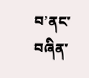བ’ནང་བཞིན་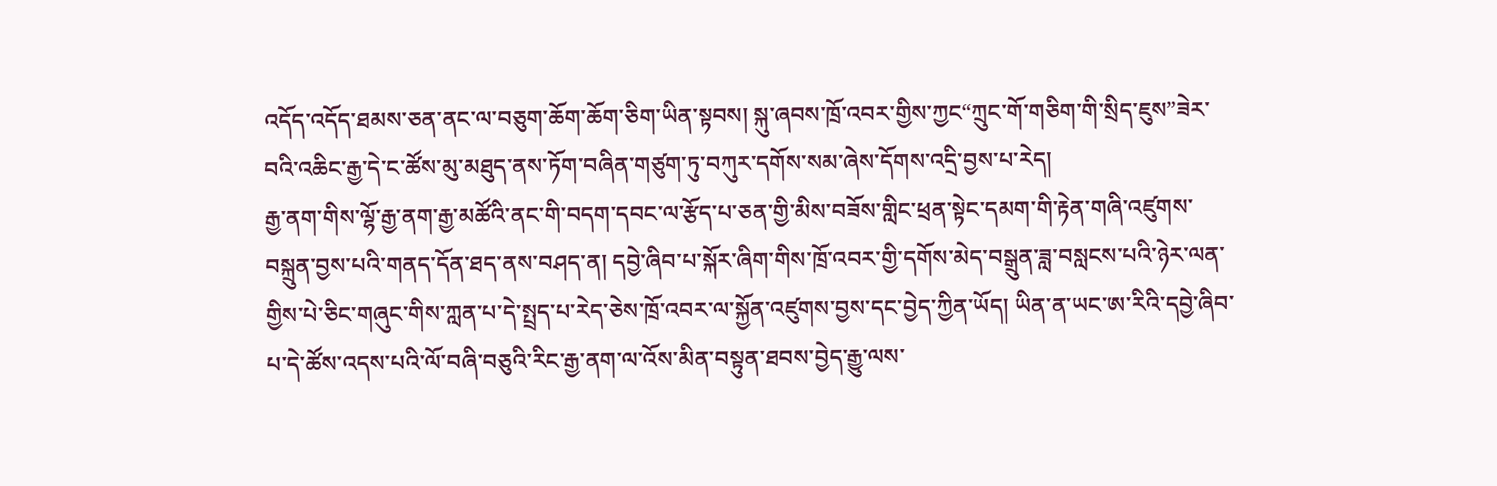འདོད་འདོད་ཐམས་ཅན་ནང་ལ་བཅུག་ཆོག་ཆོག་ཅིག་ཡིན་སྟབས། སྐུ་ཞབས་ཁྲོ་འབར་གྱིས་ཀྱང“ཀྲུང་གོ་གཅིག་གི་སྲིད་ཇུས”ཟེར་བའི་འཆིང་རྒྱ་དེ་ང་ཚོས་མུ་མཐུད་ནས་ཏོག་བཞིན་གཙུག་ཏུ་བཀུར་དགོས་སམ་ཞེས་དོགས་འདྲི་བྱས་པ་རེད།
རྒྱ་ནག་གིས་ལྷོ་རྒྱ་ནག་རྒྱ་མཚོའི་ནང་གི་བདག་དབང་ལ་རྩོད་པ་ཅན་གྱི་མིས་བཟོས་གླིང་ཕྲན་སྟེང་དམག་གི་རྟེན་གཞི་འཛུགས་བསྐྲུན་བྱས་པའི་གནད་དོན་ཐད་ནས་བཤད་ན། དབྱེ་ཞིབ་པ་སྐོར་ཞིག་གིས་ཁྲོ་འབར་གྱི་དགོས་མེད་བསྒྲུན་ཟླ་བསླངས་པའི་ཉེར་ལན་གྱིས་པེ་ཅིང་གཞུང་གིས་ཀླན་པ་དེ་སྤྲད་པ་རེད་ཅེས་ཁྲོ་འབར་ལ་སྐྱོན་འཛུགས་བྱས་དང་བྱེད་ཀྱིན་ཡོད། ཡིན་ན་ཡང་ཨ་རིའི་དབྱེ་ཞིབ་པ་དེ་ཚོས་འདས་པའི་ལོ་བཞི་བཅུའི་རིང་རྒྱ་ནག་ལ་འོས་མིན་བསྟུན་ཐབས་བྱེད་རྒྱུ་ལས་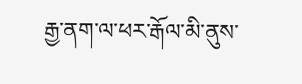རྒྱ་ནག་ལ་ཕར་རྒོལ་མི་ནུས་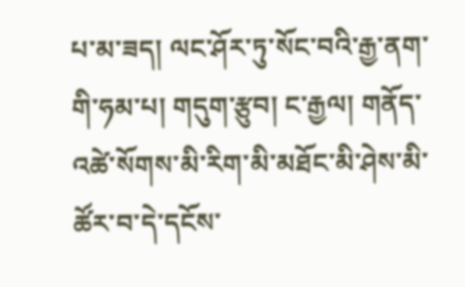པ་མ་ཟད། ལང་ཤོར་ཏུ་སོང་བའི་རྒྱ་ནག་གི་ཧམ་པ། གདུག་རྩུབ། ང་རྒྱལ། གནོད་འཚེ་སོགས་མི་རིག་མི་མཐོང་མི་ཤེས་མི་ཚོར་བ་དེ་དངོས་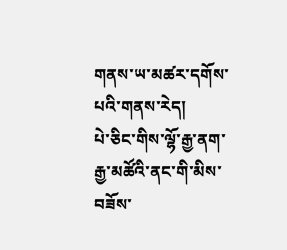གནས་ཡ་མཚར་དགོས་པའི་གནས་རེད།
པེ་ཅིང་གིས་ལྷོ་རྒྱ་ནག་རྒྱ་མཚོའི་ནང་གི་མིས་བཟོས་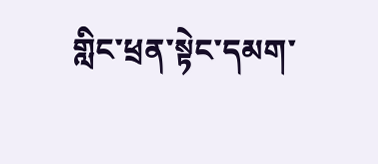གླིང་ཕྲན་སྟེང་དམག་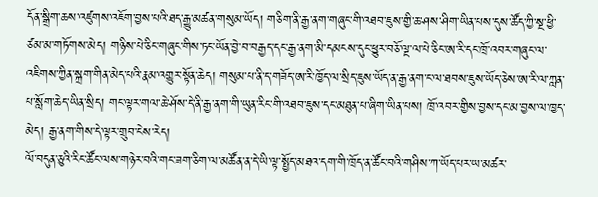དོན་སྒྲིག་ཆས་འཛུགས་འཇོག་བྱས་པའི་ཐད་རྒྱུ་མཚན་གསུམ་ཡོད། གཅིག་ནི་རྒྱ་ནག་གཞུང་གི་འཐབ་ཇུས་གྱི་ཆ་ཤས་ཤིག་ཡིན་པས་དུས་ཚོད་ཀྱི་སྔ་ཕྱི་ཙམ་མ་གཏོགས་མེད། གཉིས་པེ་ཅིང་གཞུང་གིས་ཏང་ཡོན་བྱེ་བ་བརྒྱད་དང་རྒྱ་ནག་མི་དམངས་དུང་ཕྱུར་བཅོ་ལྔ་ལ་པེ་ཅིང་ཨ་རི་དང་ཁྲོ་འབར་གཞུང་ལ་འཇིགས་ཀྱིན་སྐྲག་གིན་མེད་པའི་རྣམ་འགྱུར་སྟོན་ཆེད། གསུམ་པ་ནི་ད་གཟོད་ཨ་རི་ཁྱོད་ལ་སྲིད་ཇུས་ཡོད་ན་རྒྱ་ནག་ང་ལ་ཐབས་ཇུས་ཡོད་ཅེས་ཨ་རི་ལ་ཀླན་པ་སློག་ཆེད་ཡིན་སྲིད། གང་ལྟར་གལ་ཆེ་ཤོས་དེ་ནི་རྒྱ་ནག་གི་ཡུན་རིང་གི་འཐབ་ཇུས་དང་མཐུན་པ་ཞིག་ཡིན་པས། ཁྲོ་འབར་གྱིས་བྱས་དང་མ་བྱས་ལ་ཁྱད་མེད། རྒྱ་ནག་གིས་དེ་ལྟར་གྲུབ་ངེས་རེད།
ལོ་བདུན་ཅུའི་རིང་ཚོང་ལས་གཉེར་བའི་གང་ཟག་ཅིག་ལ་མཚོན་ན་དེ་ཡི་ལྟ་སྤྱོད་མཐའ་དག་གི་ཁྲོད་ན་ཚོང་བའི་གཤིས་ཀ་ཡོད་པར་ཡ་མཚར་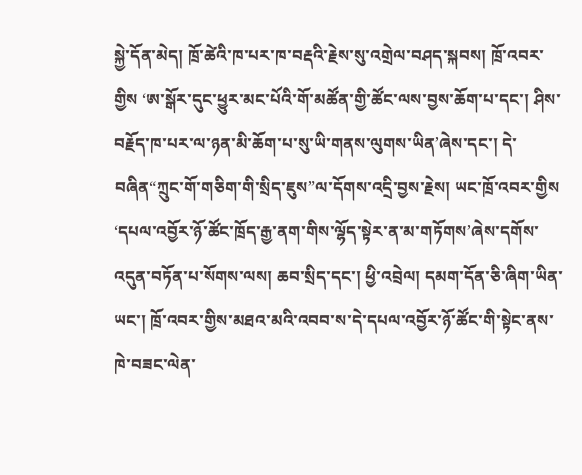སྐྱེ་དོན་མེད། ཁྲོ་ཚེའི་ཁ་པར་ཁ་བརྡའི་རྗེས་སུ་འགྲེལ་བཤད་སྐབས། ཁྲོ་འབར་གྱིས ‘ཨ་སྒོར་དུང་ཕྱུར་མང་པོའི་གོ་མཚོན་གྱི་ཚོང་ལས་བྱས་ཆོག་པ་དང་། ཤིས་བརྗོད་ཁ་པར་ལ་ཉན་མི་ཆོག་པ་སུ་ཡི་གནས་ལུགས་ཡིན’ཞེས་དང་། དེ་བཞིན“ཀྲུང་གོ་གཅིག་གི་སྲིད་ཇུས”ལ་དོགས་འདྲི་བྱས་རྗེས། ཡང་ཁྲོ་འབར་གྱིས ‘དཔལ་འབྱོར་ཉོ་ཚོང་ཁྲོད་རྒྱ་ནག་གིས་ལྷོད་སྟེར་ན་མ་གཏོགས’ཞེས་དགོས་འདུན་བཏོན་པ་སོགས་ལས། ཆབ་སྲིད་དང་། ཕྱི་འབྲེལ། དམག་དོན་ཅི་ཞིག་ཡིན་ཡང་། ཁྲོ་འབར་གྱིས་མཐའ་མའི་འབབ་ས་དེ་དཔལ་འབྱོར་ཉོ་ཚོང་གི་སྟེང་ནས་ཁེ་བཟང་ལེན་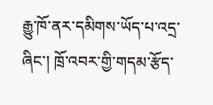རྒྱུ་ཁོ་ནར་དམིགས་ཡོད་པ་འདྲ་ཞིང་། ཁྲོ་འབར་གྱི་གདམ་རྩོད་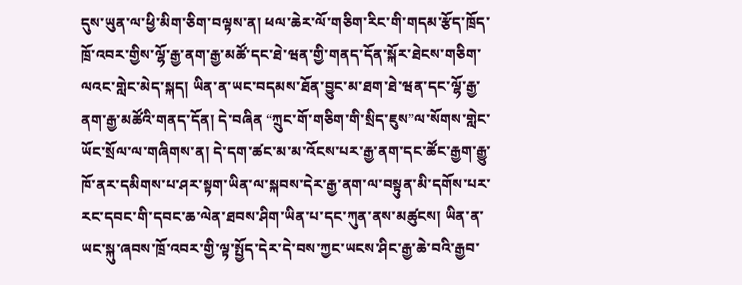དུས་ཡུན་ལ་ཕྱི་མིག་ཅིག་བལྟས་ན། ཕལ་ཆེར་ལོ་གཅིག་རིང་གི་གདམ་རྩོད་ཁྲོད་ཁྲོ་འབར་གྱིས་ལྷོ་རྒྱ་ནག་རྒྱ་མཚོ་དང་ཐེ་ཝན་གྱི་གནད་དོན་སྐོར་ཐེངས་གཅིག་ལའང་གླེང་མེད་སྐད། ཡིན་ན་ཡང་བདམས་ཐོན་བྱུང་མ་ཐག་ཐེ་ཝན་དང་ལྷོ་རྒྱ་ནག་རྒྱ་མཚོའི་གནད་དོན། དེ་བཞིན “ཀྲུང་གོ་གཅིག་གི་སྲིད་ཇུས”ལ་སོགས་གླེང་ཡོང་སྲོལ་ལ་གཞིགས་ན། དེ་དག་ཚང་མ་མ་འོངས་པར་རྒྱ་ནག་དང་ཚོང་རྒྱག་རྒྱུ་ཁོ་ནར་དམིགས་པ་ཤར་སྟག་ཡིན་ལ་སྐབས་དེར་རྒྱ་ནག་ལ་བསྟུན་མི་དགོས་པར་རང་དབང་གི་དབང་ཆ་ལེན་ཐབས་ཤིག་ཡིན་པ་དང་ཀུན་ནས་མཚུངས། ཡིན་ན་ཡང་སྐུ་ཞབས་ཁྲོ་འབར་གྱི་ལྟ་སྤྱོད་དེར་དེ་བས་ཀྱང་ཡངས་ཤིང་རྒྱ་ཆེ་བའི་རྒྱབ་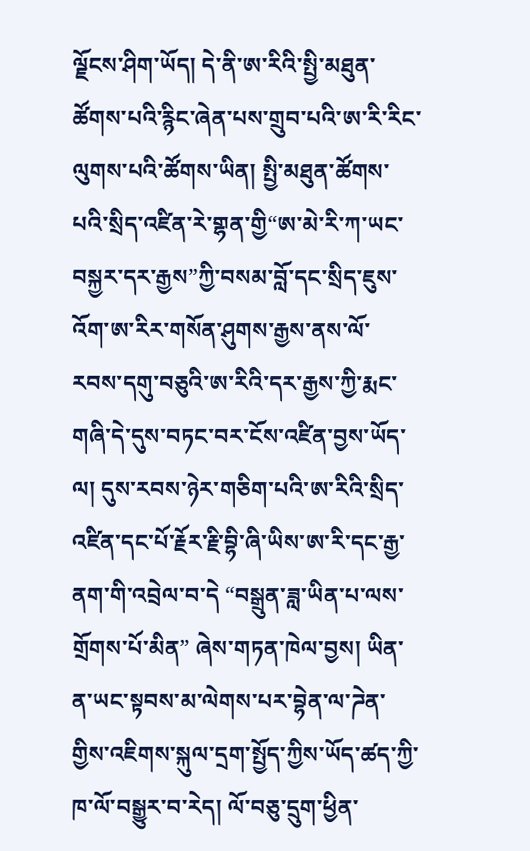ལྗོངས་ཤིག་ཡོད། དེ་ནི་ཨ་རིའི་སྤྱི་མཐུན་ཚོགས་པའི་རྙིང་ཞེན་པས་གྲུབ་པའི་ཨ་རི་རིང་ལུགས་པའི་ཚོགས་ཡིན། སྤྱི་མཐུན་ཚོགས་པའི་སྲིད་འཛིན་རེ་གྷན་གྱི“ཨ་མེ་རི་ཀ་ཡང་བསྐྱར་དར་རྒྱས”ཀྱི་བསམ་བློ་དང་སྲིད་ཇུས་འོག་ཨ་རིར་གསོན་ཤུགས་རྒྱས་ནས་ལོ་རབས་དགུ་བཅུའི་ཨ་རིའི་དར་རྒྱས་ཀྱི་རྨང་གཞི་དེ་དུས་བཏང་བར་ངོས་འཛིན་བྱས་ཡོད་ལ། དུས་རབས་ཉེར་གཅིག་པའི་ཨ་རིའི་སྲིད་འཛིན་དང་པོ་རྗོར་རྗི་བྷི་ཞི་ཡིས་ཨ་རི་དང་རྒྱ་ནག་གི་འབྲེལ་བ་དེ “བསྒྲུན་ཟླ་ཡིན་པ་ལས་གྲོགས་པོ་མིན” ཞེས་གཏན་ཁེལ་བྱས། ཡིན་ན་ཡང་སྟབས་མ་ལེགས་པར་བྷེན་ལ་ཌེན་གྱིས་འཇིགས་སྐུལ་དྲག་སྤྱོད་ཀྱིས་ཡོད་ཚད་ཀྱི་ཁ་ལོ་བསྒྱུར་བ་རེད། ལོ་བཅུ་དྲུག་ཕྱིན་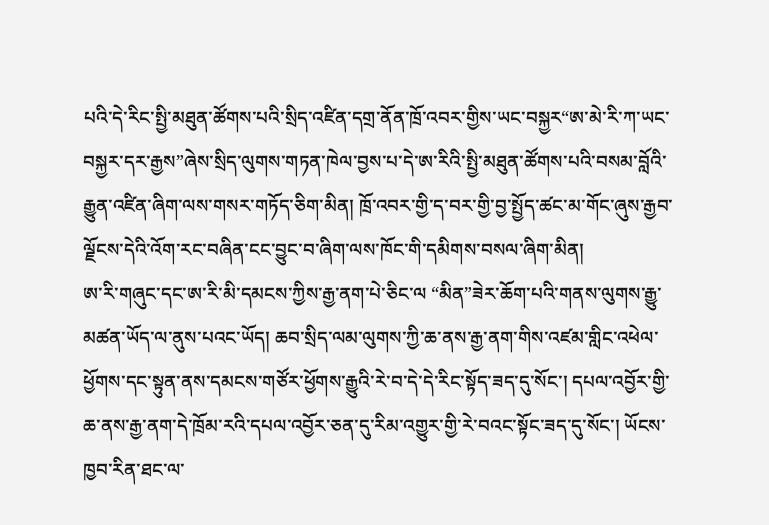པའི་དེ་རིང་སྤྱི་མཐུན་ཚོགས་པའི་སྲིད་འཛིན་དགྲ་ནོན་ཁྲོ་འབར་གྱིས་ཡང་བསྐྱར“ཨ་མེ་རི་ཀ་ཡང་བསྐྱར་དར་རྒྱས”ཞེས་སྲིད་ལུགས་གཏན་ཁེལ་བྱས་པ་དེ་ཨ་རིའི་སྤྱི་མཐུན་ཚོགས་པའི་བསམ་བློའི་རྒྱུན་འཛིན་ཞིག་ལས་གསར་གཏོད་ཅིག་མིན། ཁྲོ་འབར་གྱི་ད་བར་གྱི་བྱ་སྤྱོད་ཚང་མ་གོང་ཞུས་རྒྱབ་ལྗོངས་དེའི་འོག་རང་བཞིན་ངང་བྱུང་བ་ཞིག་ལས་ཁོང་གི་དམིགས་བསལ་ཞིག་མིན།
ཨ་རི་གཞུང་དང་ཨ་རི་མི་དམངས་ཀྱིས་རྒྱ་ནག་པེ་ཅིང་ལ “མིན”ཟེར་ཆོག་པའི་གནས་ལུགས་རྒྱུ་མཚན་ཡོད་ལ་ནུས་པའང་ཡོད། ཆབ་སྲིད་ལམ་ལུགས་ཀྱི་ཆ་ནས་རྒྱ་ནག་གིས་འཛམ་གླིང་འཕེལ་ཕྱོགས་དང་སྟུན་ནས་དམངས་གཙོར་ཕྱོགས་རྒྱུའི་རེ་བ་དེ་དེ་རིང་སྟོད་ཟད་དུ་སོང་། དཔལ་འབྱོར་གྱི་ཆ་ནས་རྒྱ་ནག་དེ་ཁྲོམ་རའི་དཔལ་འབྱོར་ཅན་དུ་རིམ་འགྱུར་གྱི་རེ་བའང་སྟོང་ཟད་དུ་སོང་། ཡོངས་ཁྱབ་རིན་ཐང་ལ་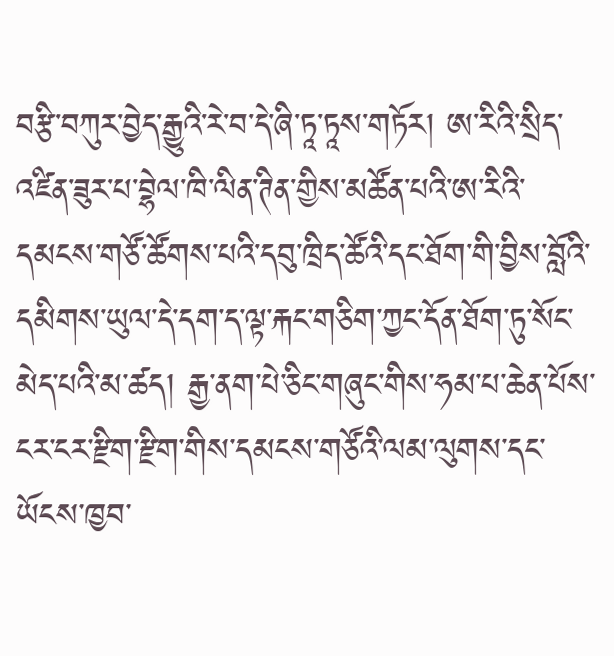བརྩི་བཀུར་བྱེད་རྒྱུའི་རེ་བ་དེ་ཞི་ཏཱ་ཏཱས་གཏོར། ཨ་རིའི་སྲིད་འཛིན་ཟུར་པ་བྷེལ་ཁི་ལིན་ཊིན་གྱིས་མཚོན་པའི་ཨ་རིའི་དམངས་གཙོ་ཚོགས་པའི་དབུ་ཁྲིད་ཚོའི་དང་ཐོག་གི་བྱིས་བློའི་དམིགས་ཡུལ་དེ་དག་ད་ལྟ་རྐང་གཅིག་ཀྱང་དོན་ཐོག་ཏུ་སོང་མེད་པའི་མ་ཚད། རྒྱ་ནག་པེ་ཅིང་གཞུང་གིས་ཧམ་པ་ཆེན་པོས་ངར་ངར་རྫིག་རྫིག་གིས་དམངས་གཙོའི་ལམ་ལུགས་དང་ཡོངས་ཁྱབ་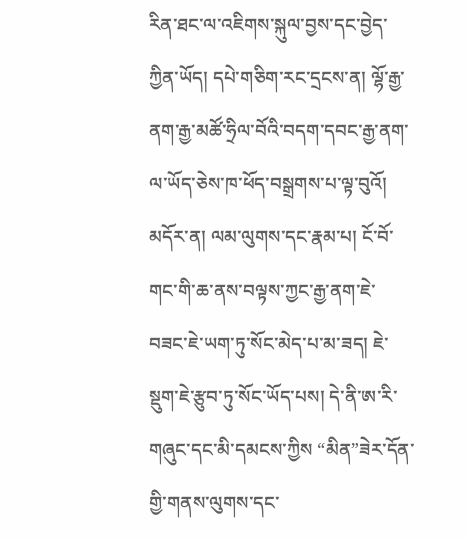རིན་ཐང་ལ་འཇིགས་སྐུལ་བྱས་དང་བྱེད་ཀྱིན་ཡོད། དཔེ་གཅིག་རང་དྲངས་ན། ལྷོ་རྒྱ་ནག་རྒྱ་མཚོ་ཧྲིལ་བོའི་བདག་དབང་རྒྱ་ནག་ལ་ཡོད་ཅེས་ཁ་ཕོད་བསྒྲགས་པ་ལྟ་བུའོ། མདོར་ན། ལམ་ལུགས་དང་རྣམ་པ། ངོ་བོ་གང་གི་ཆ་ནས་བལྟས་ཀྱང་རྒྱ་ནག་ཇེ་བཟང་ཇེ་ཡག་ཏུ་སོང་མེད་པ་མ་ཟད། ཇེ་སྡུག་ཇེ་རྩུབ་ཏུ་སོང་ཡོད་པས། དེ་ནི་ཨ་རི་གཞུང་དང་མི་དམངས་ཀྱིས “མིན”ཟེར་དོན་གྱི་གནས་ལུགས་དང་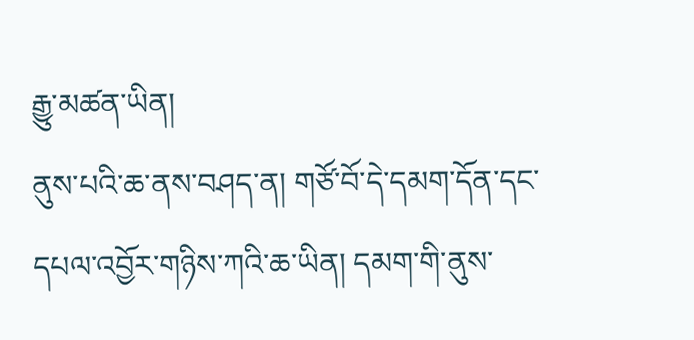རྒྱུ་མཚན་ཡིན།
ནུས་པའི་ཆ་ནས་བཤད་ན། གཙོ་བོ་དེ་དམག་དོན་དང་དཔལ་འབྱོར་གཉིས་ཀའི་ཆ་ཡིན། དམག་གི་ནུས་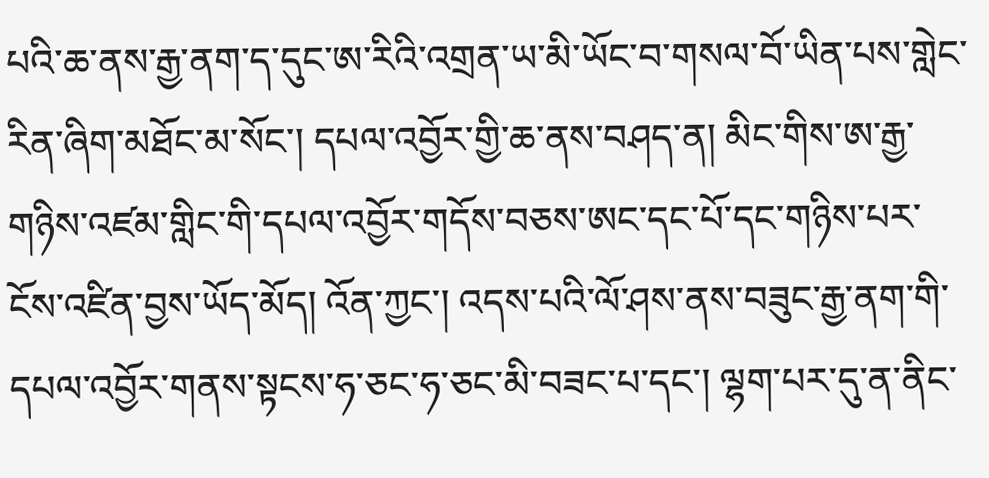པའི་ཆ་ནས་རྒྱ་ནག་ད་དུང་ཨ་རིའི་འགྲན་ཡ་མི་ཡོང་བ་གསལ་བོ་ཡིན་པས་གླེང་རིན་ཞིག་མཐོང་མ་སོང་། དཔལ་འབྱོར་གྱི་ཆ་ནས་བཤད་ན། མིང་གིས་ཨ་རྒྱ་གཉིས་འཛམ་གླིང་གི་དཔལ་འབྱོར་གདོས་བཅས་ཨང་དང་པོ་དང་གཉིས་པར་ངོས་འཛིན་བྱས་ཡོད་མོད། འོན་ཀྱང་། འདས་པའི་ལོ་ཤས་ནས་བཟུང་རྒྱ་ནག་གི་དཔལ་འབྱོར་གནས་སྟངས་ཧ་ཅང་ཧ་ཅང་མི་བཟང་པ་དང་། ལྷག་པར་དུ་ན་ནིང་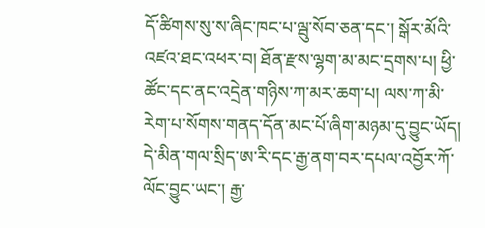དོ་ཚིགས་སུ་ས་ཞིང་ཁང་པ་ལྦུ་སོབ་ཅན་དང་། སྒོར་མོའི་འཛའ་ཐང་འཕར་བ། ཐོན་རྫས་ལྷག་མ་མང་དྲགས་པ། ཕྱི་ཚོང་དང་ནང་འདྲེན་གཉིས་ཀ་མར་ཆག་པ། ལས་ཀ་མི་རེག་པ་སོགས་གནད་དོན་མང་པོ་ཞིག་མཉམ་དུ་བྱུང་ཡོད། དེ་མིན་གལ་སྲིད་ཨ་རི་དང་རྒྱ་ནག་བར་དཔལ་འབྱོར་ཀོ་ལོང་བྱུང་ཡང་། རྒྱ་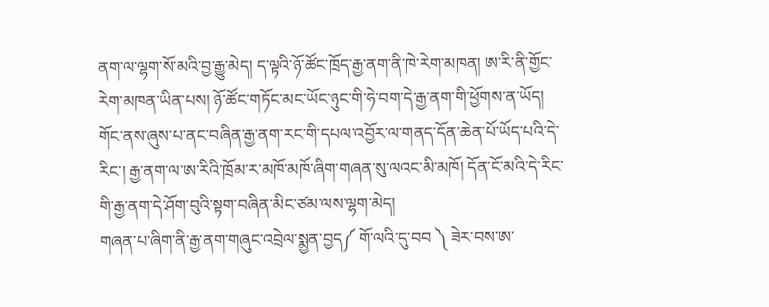ནག་ལ་ལྷག་སོ་མའི་བྱ་རྒྱུ་མེད། ད་ལྟའི་ཉོ་ཚོང་ཁྲོད་རྒྱ་ནག་ནི་ཁེ་རེག་མཁན། ཨ་རི་ནི་གྱོང་རེག་མཁན་ཡིན་པས། ཉོ་ཚོང་གཏོང་མང་ཡོང་ཉུང་གི་ཧེ་བག་དེ་རྒྱ་ནག་གི་ཕྱོགས་ན་ཡོད། གོང་ནས་ཞུས་པ་ནང་བཞིན་རྒྱ་ནག་རང་གི་དཔལ་འབྱོར་ལ་གནད་དོན་ཆེན་པོ་ཡོད་པའི་དེ་རིང་། རྒྱ་ནག་ལ་ཨ་རིའི་ཁྲོམ་ར་མཁོ་མཁོ་ཞིག་གཞན་སུ་ལའང་མི་མཁོ། དོན་ངོ་མའི་དེ་རིང་གི་རྒྱ་ནག་དེ་ཤོག་བུའི་སྟག་བཞིན་མིང་ཙམ་ལས་ལྷག་མེད།
གཞན་པ་ཞིག་ནི་རྒྱ་ནག་གཞུང་འབྲེལ་སྨྱན་བྱད༼ གོ་ལའི་དུ་བབ ༽ ཟེར་བས་ཨ་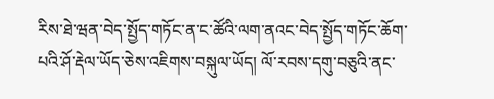རིས་ཐེ་ཝན་བེད་སྤྱོད་གཏོང་ན་ང་ཚོའི་ལག་ནའང་བེད་སྤྱོད་གཏོང་ཆོག་པའི་ཤོ་རྡེལ་ཡོད་ཅེས་འཇིགས་བསྐུལ་ཡོད། ལོ་རབས་དགུ་བཅུའི་ནང་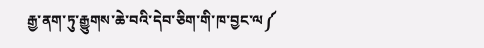རྒྱ་ནག་ཏུ་རྒྱུགས་ཆེ་བའི་དེབ་ཅིག་གི་ཁ་བྱང་ལ༼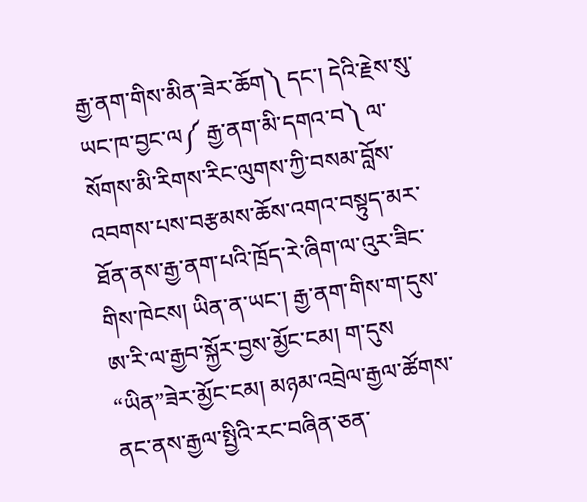རྒྱ་ནག་གིས་མིན་ཟེར་ཆོག༽ དང་། དེའི་རྗེས་སུ་ཡང་ཁ་བྱང་ལ༼ རྒྱ་ནག་མི་དགའ་བ༽ ལ་སོགས་མི་རིགས་རིང་ལུགས་ཀྱི་བསམ་བློས་འབགས་པས་བརྩམས་ཆོས་འགའ་བསྟུད་མར་ཐོན་ནས་རྒྱ་ནག་པའི་ཁྲོད་རེ་ཞིག་ལ་འུར་ཟིང་གིས་ཁེངས། ཡིན་ན་ཡང་། རྒྱ་ནག་གིས་ག་དུས་ཨ་རི་ལ་རྒྱབ་སྐྱོར་བྱས་མྱོང་ངམ། ག་དུས “ཡིན”ཟེར་མྱོང་ངམ། མཉམ་འབྲེལ་རྒྱལ་ཚོགས་ནང་ནས་རྒྱལ་སྤྱིའི་རང་བཞིན་ཅན་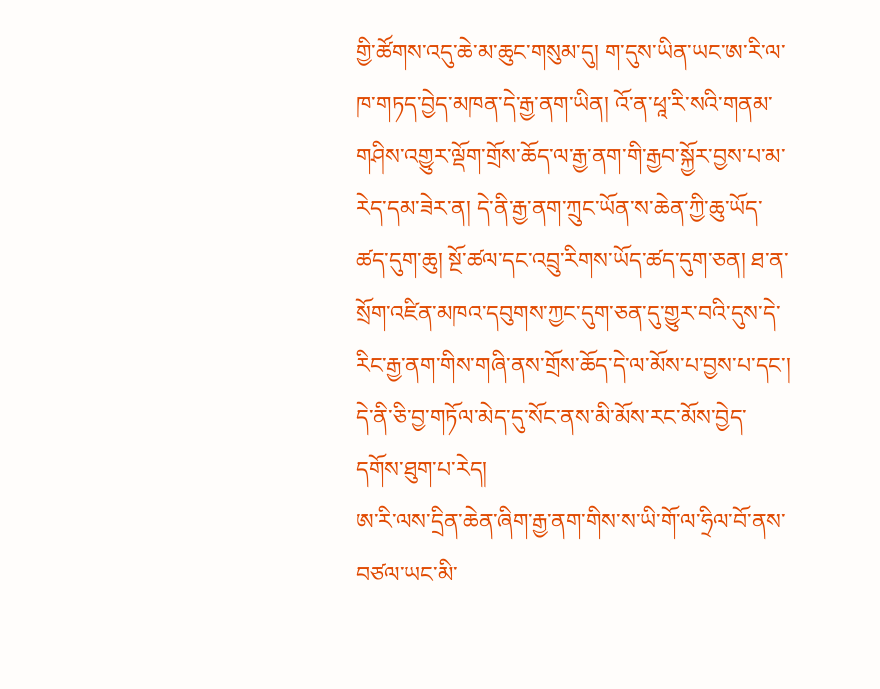གྱི་ཚོགས་འདུ་ཆེ་མ་ཆུང་གསུམ་དུ། ག་དུས་ཡིན་ཡང་ཨ་རི་ལ་ཁ་གཏད་བྱེད་མཁན་དེ་རྒྱ་ནག་ཡིན། འོ་ན་ཕཱ་རི་སའི་གནམ་གཤིས་འགྱུར་ལྡོག་གྲོས་ཆོད་ལ་རྒྱ་ནག་གི་རྒྱབ་སྐྱོར་བྱས་པ་མ་རེད་དམ་ཟེར་ན། དེ་ནི་རྒྱ་ནག་ཀྲུང་ཡོན་ས་ཆེན་ཀྱི་ཆུ་ཡོད་ཚད་དུག་ཆུ། སྔོ་ཚལ་དང་འབྲུ་རིགས་ཡོད་ཚད་དུག་ཅན། ཐ་ན་སྲོག་འཛིན་མཁའ་དབུགས་ཀྱང་དུག་ཅན་དུ་གྱུར་བའི་དུས་དེ་རིང་རྒྱ་ནག་གིས་གཞི་ནས་གྲོས་ཆོད་དེ་ལ་མོས་པ་བྱས་པ་དང་། དེ་ནི་ཅི་བྱ་གཏོལ་མེད་དུ་སོང་ནས་མི་མོས་རང་མོས་བྱེད་དགོས་ཐུག་པ་རེད།
ཨ་རི་ལས་དྲིན་ཆེན་ཞིག་རྒྱ་ནག་གིས་ས་ཡི་གོ་ལ་ཧྲིལ་བོ་ནས་བཙལ་ཡང་མི་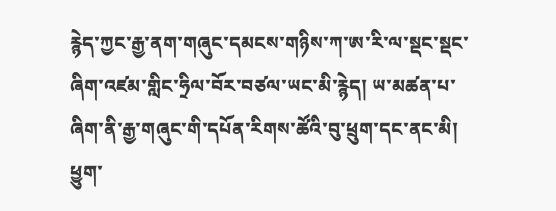རྙེད་ཀྱང་རྒྱ་ནག་གཞུང་དམངས་གཉིས་ཀ་ཨ་རི་ལ་སྡང་སྡང་ཞིག་འཛམ་གླིང་ཧྲིལ་བོར་བཙལ་ཡང་མི་རྙེད། ཡ་མཚན་པ་ཞིག་ནི་རྒྱ་གཞུང་གི་དཔོན་རིགས་ཚོའི་བུ་ཕྲུག་དང་ནང་མི། ཕྱུག་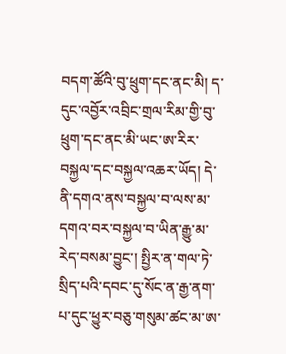བདག་ཚོའི་བུ་ཕྲུག་དང་ནང་མི། ད་དུང་འབྱོར་འབྲིང་གྲལ་རིམ་གྱི་བུ་ཕྲུག་དང་ནང་མི་ཡང་ཨ་རིར་བསྐྱལ་དང་བསྐྱལ་འཆར་ཡོད། དེ་ནི་དགའ་ནས་བསྐྱལ་བ་ལས་མ་དགའ་བར་བསྐྱལ་བ་ཡིན་རྒྱུ་མ་རེད་བསམ་བྱུང་། སྤྱིར་ན་གལ་ཏེ་སྲིད་པའི་དབང་དུ་སོང་ན་རྒྱ་ནག་པ་དུང་ཕྱུར་བཅུ་གསུམ་ཚང་མ་ཨ་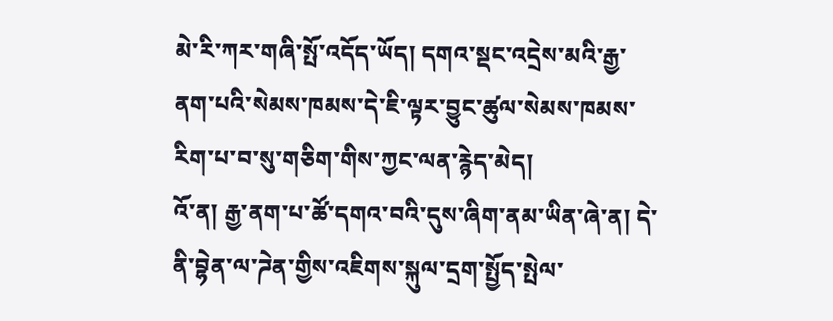མེ་རི་ཀར་གཞི་སྤོ་འདོད་ཡོད། དགའ་སྡང་འདྲེས་མའི་རྒྱ་ནག་པའི་སེམས་ཁམས་དེ་ཇི་ལྟར་བྱུང་ཚུལ་སེམས་ཁམས་རིག་པ་བ་སུ་གཅིག་གིས་ཀྱང་ལན་རྙེད་མེད།
འོ་ན། རྒྱ་ནག་པ་ཚོ་དགའ་བའི་དུས་ཞིག་ནམ་ཡིན་ཞེ་ན། དེ་ནི་བྷེན་ལ་ཌེན་གྱིས་འཇིགས་སྐུལ་དྲག་སྤྱོད་སྤེལ་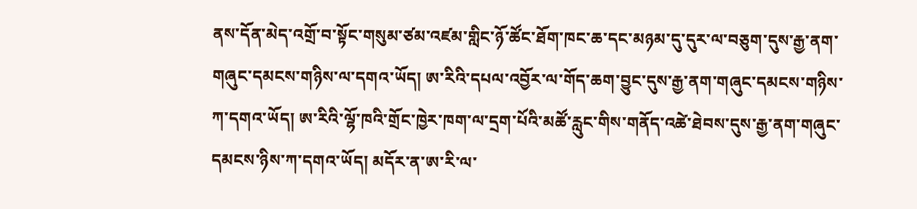ནས་དོན་མེད་འགྲོ་བ་སྟོང་གསུམ་ཙམ་འཛམ་གླིང་ཉོ་ཚོང་ཐོག་ཁང་ཆ་དང་མཉམ་དུ་དུར་ལ་བཅུག་དུས་རྒྱ་ནག་གཞུང་དམངས་གཉིས་ལ་དགའ་ཡོད། ཨ་རིའི་དཔལ་འབྱོར་ལ་གོད་ཆག་བྱུང་དུས་རྒྱ་ནག་གཞུང་དམངས་གཉིས་ཀ་དགའ་ཡོད། ཨ་རིའི་ལྷོ་ཁའི་གྲོང་ཁྱེར་ཁག་ལ་དྲག་པོའི་མཚོ་རླུང་གིས་གནོད་འཚེ་ཐེབས་དུས་རྒྱ་ནག་གཞུང་དམངས་ཉིས་ཀ་དགའ་ཡོད། མདོར་ན་ཨ་རི་ལ་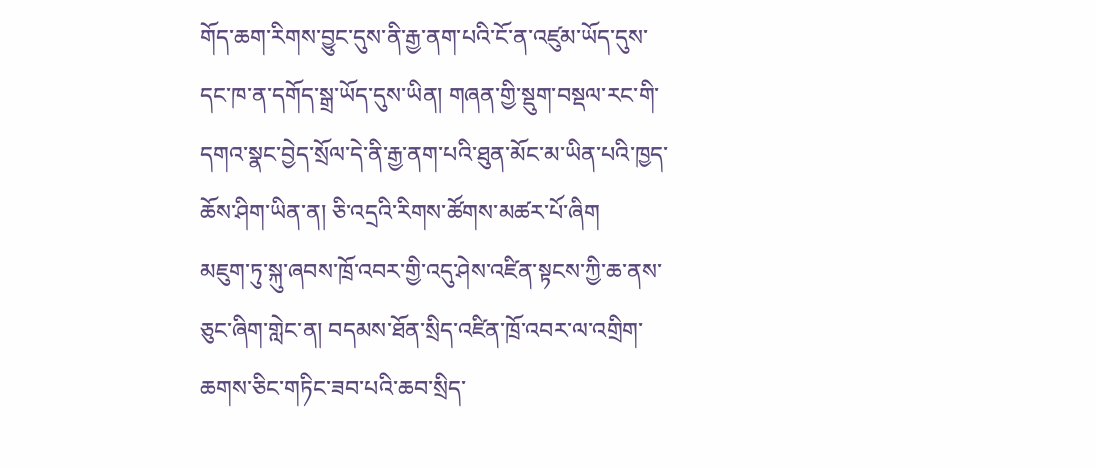གོད་ཆག་རིགས་བྱུང་དུས་ནི་རྒྱ་ནག་པའི་ངོ་ན་འཛུམ་ཡོད་དུས་དང་ཁ་ན་དགོད་སྒྲ་ཡོད་དུས་ཡིན། གཞན་གྱི་སྡུག་བསྡལ་རང་གི་དགའ་སྣང་བྱེད་སྲོལ་དེ་ནི་རྒྱ་ནག་པའི་ཐུན་མོང་མ་ཡིན་པའི་ཁྱད་ཆོས་ཤིག་ཡིན་ན། ཅི་འདྲའི་རིགས་ཚོགས་མཚར་པོ་ཞིག
མཇུག་ཏུ་སྐུ་ཞབས་ཁྲོ་འབར་གྱི་འདུ་ཤེས་འཛིན་སྟངས་ཀྱི་ཆ་ནས་ཅུང་ཞིག་གླེང་ན། བདམས་ཐོན་སྲིད་འཛིན་ཁྲོ་འབར་ལ་འགྲིག་ཆགས་ཅིང་གཏིང་ཟབ་པའི་ཆབ་སྲིད་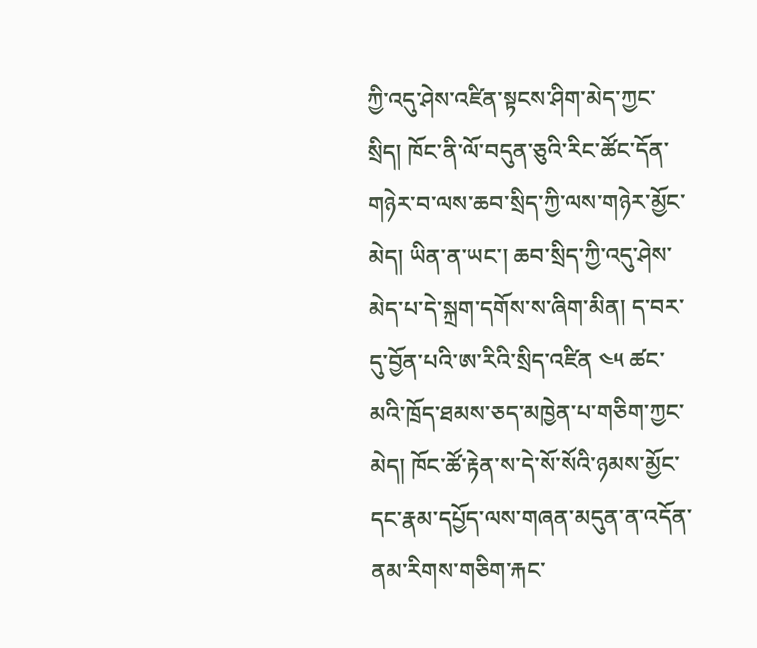ཀྱི་འདུ་ཤེས་འཛིན་སྟངས་ཤིག་མེད་ཀྱང་སྲིད། ཁོང་ནི་ལོ་བདུན་ཅུའི་རིང་ཚོང་དོན་གཉེར་བ་ལས་ཆབ་སྲིད་ཀྱི་ལས་གཉེར་མྱོང་མེད། ཡིན་ན་ཡང་། ཆབ་སྲིད་ཀྱི་འདུ་ཤེས་མེད་པ་དེ་སྐྲག་དགོས་ས་ཞིག་མིན། ད་བར་དུ་བྱོན་པའི་ཨ་རིའི་སྲིད་འཛིན ༤༥ ཚང་མའི་ཁྲོད་ཐམས་ཅད་མཁྱེན་པ་གཅིག་ཀྱང་མེད། ཁོང་ཚོ་རྟེན་ས་དེ་སོ་སོའི་ཉམས་མྱོང་དང་རྣམ་དཔྱོད་ལས་གཞན་མདུན་ན་འདོན་ནམ་རིགས་གཅིག་རྐང་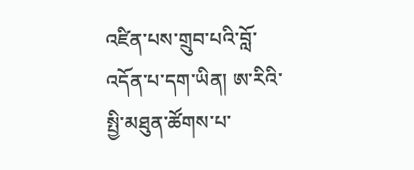འཛིན་པས་གྲུབ་པའི་བློ་འདོན་པ་དག་ཡིན། ཨ་རིའི་སྤྱི་མཐུན་ཚོགས་པ་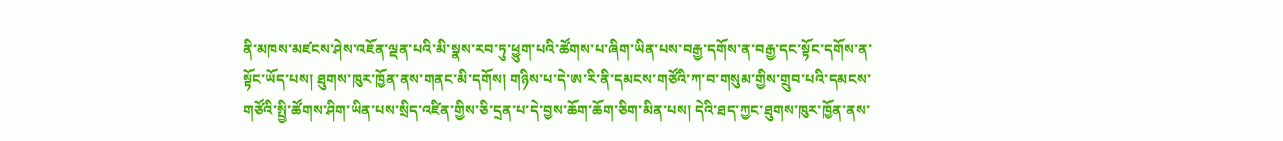ནི་མཁས་མཛངས་ཤེས་འཇོན་ལྡན་པའི་མི་སྣས་རབ་ཏུ་ཕྱུག་པའི་ཚོགས་པ་ཞིག་ཡིན་པས་བརྒྱ་དགོས་ན་བརྒྱ་དང་སྟོང་དགོས་ན་སྟོང་ཡོད་པས། ཐུགས་ཁུར་ཁྱོན་ནས་གནང་མི་དགོས། གཉིས་པ་དེ་ཨ་རི་ནི་དམངས་གཙོའི་ཀ་བ་གསུམ་གྱིས་གྲུབ་པའི་དམངས་གཙོའི་སྤྱི་ཚོགས་ཤིག་ཡིན་པས་སྲིད་འཛིན་གྱིས་ཅི་དྲན་པ་དེ་བྱས་ཆོག་ཆོག་ཅིག་མིན་པས། དེའི་ཐད་ཀྱང་ཐུགས་ཁུར་ཁྱོན་ནས་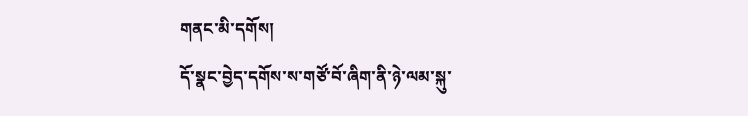གནང་མི་དགོས།
དོ་སྣང་བྱེད་དགོས་ས་གཙོ་བོ་ཞིག་ནི་ཉེ་ལམ་སྐུ་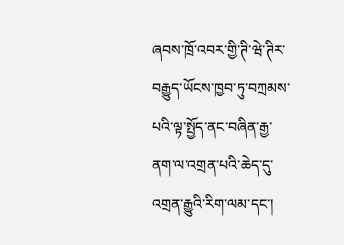ཞབས་ཁྲོ་འབར་གྱི་ཊི་ཝེ་ཊིར་བརྒྱུད་ཡོངས་ཁྱབ་ཏུ་བཀྲམས་པའི་ལྟ་སྤྱོད་ནང་བཞིན་རྒྱ་ནག་ལ་འགྲན་པའི་ཆེད་དུ་འགྲན་རྒྱུའི་རིག་ལམ་དང་།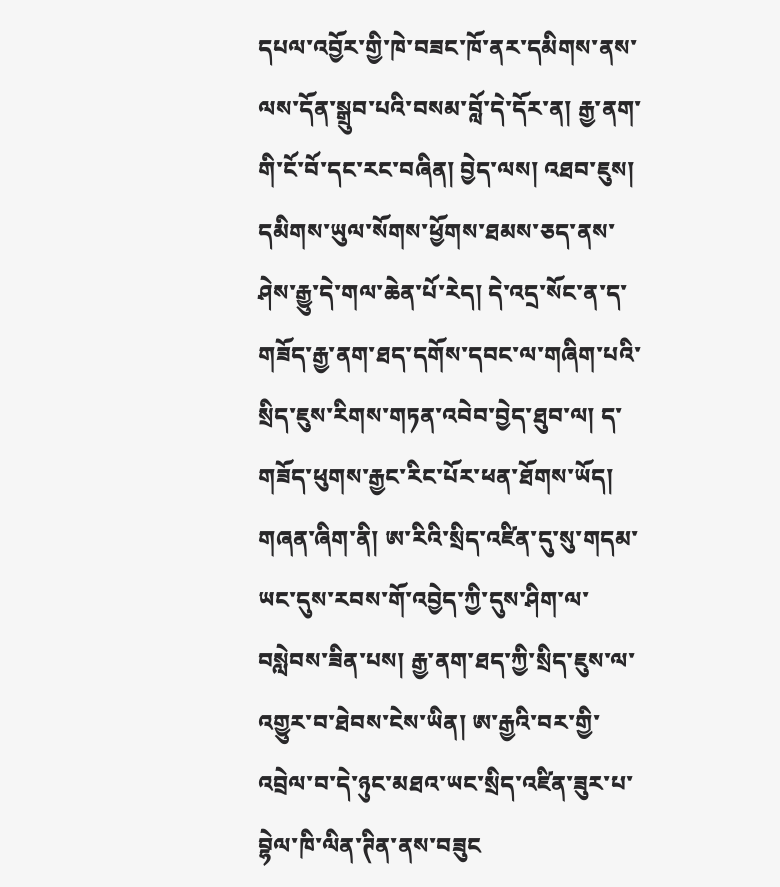དཔལ་འབྱོར་གྱི་ཁེ་བཟང་ཁོ་ནར་དམིགས་ནས་ལས་དོན་སྒྲུབ་པའི་བསམ་བློ་དེ་དོར་ན། རྒྱ་ནག་གི་ངོ་བོ་དང་རང་བཞིན། བྱེད་ལས། འཐབ་ཇུས། དམིགས་ཡུལ་སོགས་ཕྱོགས་ཐམས་ཅད་ནས་ཤེས་རྒྱུ་དེ་གལ་ཆེན་པོ་རེད། དེ་འདྲ་སོང་ན་ད་གཟོད་རྒྱ་ནག་ཐད་དགོས་དབང་ལ་གཞིག་པའི་སྲིད་ཇུས་རིགས་གཏན་འབེབ་བྱེད་ཐུབ་ལ། ད་གཟོད་ཕུགས་རྒྱང་རིང་པོར་ཕན་ཐོགས་ཡོད།
གཞན་ཞིག་ནི། ཨ་རིའི་སྲིད་འཛིན་དུ་སུ་གདམ་ཡང་དུས་རབས་གོ་འབྱེད་ཀྱི་དུས་ཤིག་ལ་བསླེབས་ཟིན་པས། རྒྱ་ནག་ཐད་ཀྱི་སྲིད་ཇུས་ལ་འགྱུར་བ་ཐེབས་ངེས་ཡིན། ཨ་རྒྱའི་བར་གྱི་འབྲེལ་བ་དེ་ཉུང་མཐའ་ཡང་སྲིད་འཛིན་ཟུར་པ་བྷེལ་ཁི་ལིན་ཊིན་ནས་བཟུང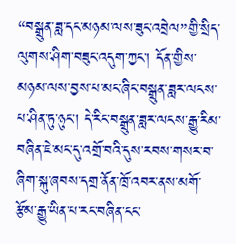“བསྒྲུན་ཟླ་དང་མཉམ་ལས་ཟུང་འབྲེལ”གྱི་སྲིད་ལུགས་ཤིག་བཟུང་འདུག་ཀྱང་། དོན་གྱིས་མཉམ་ལས་བྱས་པ་མང་ཞིང་བསྒྲུན་ཟླར་ལངས་པ་ཤིན་ཏུ་ཉུང་། དེ་རིང་བསྒྲུན་ཟླར་ལངས་རྒྱུ་རིམ་བཞིན་ཇེ་མང་དུ་འགྲོ་བའི་དུས་རབས་གསར་བ་ཞིག་སྐུ་ཞབས་དགྲ་ནོན་ཁྲོ་འབར་ནས་མགོ་རྩོམ་རྒྱུ་ཡིན་པ་རང་བཞིན་ངང་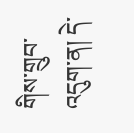གིས་གྲུབ་འདུག་ན། དེ་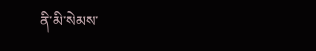ནི་མི་སེམས་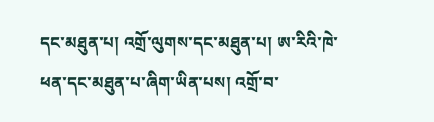དང་མཐུན་པ། འགྲོ་ལུགས་དང་མཐུན་པ། ཨ་རིའི་ཁེ་ཕན་དང་མཐུན་པ་ཞིག་ཡིན་པས། འགྲོ་བ་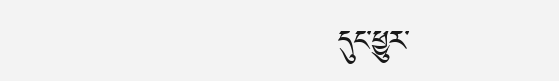དུང་ཕྱུར་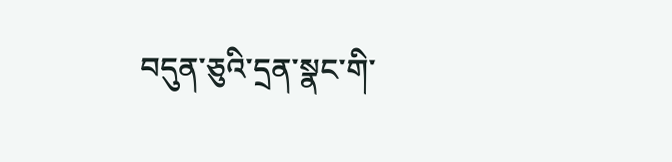བདུན་ཅུའི་དྲན་སྣང་གི་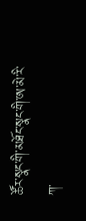ཚོར་སྣང་གི་མཐོང་སྣང་གི་ཨ་མེ་རི་ཀ་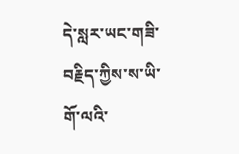དེ་སླར་ཡང་གཟི་བརྗིད་ཀྱིས་ས་ཡི་གོ་ལའི་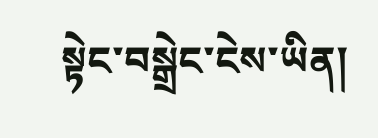སྟེང་བསྒྲེང་ངེས་ཡིན།